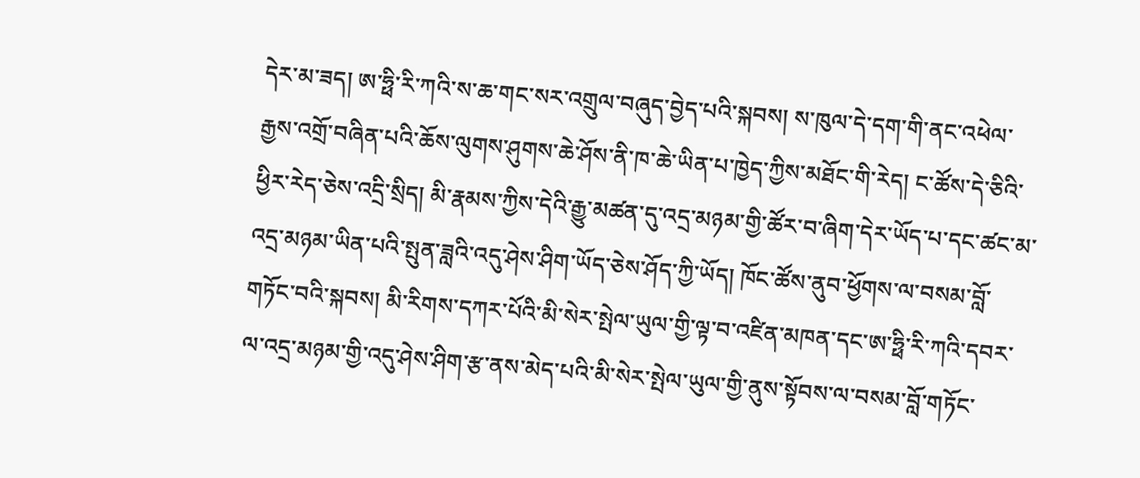དེར་མ་ཟད། ཨ་ཧྥི་རི་ཀའི་ས་ཆ་གང་སར་འགྲུལ་བཞུད་བྱེད་པའི་སྐབས། ས་ཁུལ་དེ་དག་གི་ནང་འཕེལ་རྒྱས་འགྲོ་བཞིན་པའི་ཆོས་ལུགས་ཤུགས་ཆེ་ཤོས་ནི་ཁ་ཆེ་ཡིན་པ་ཁྱེད་ཀྱིས་མཐོང་གི་རེད། ང་ཚོས་དེ་ཅིའི་ཕྱིར་རེད་ཅེས་འདྲི་སྲིད། མི་རྣམས་ཀྱིས་དེའི་རྒྱུ་མཚན་དུ་འདྲ་མཉམ་གྱི་ཚོར་བ་ཞིག་དེར་ཡོད་པ་དང་ཚང་མ་འདྲ་མཉམ་ཡིན་པའི་སྤུན་ཟླའི་འདུ་ཤེས་ཤིག་ཡོད་ཅེས་ཤོད་ཀྱི་ཡོད། ཁོང་ཚོས་ནུབ་ཕྱོགས་ལ་བསམ་བློ་གཏོང་བའི་སྐབས། མི་རིགས་དཀར་པོའི་མི་སེར་སྤེལ་ཡུལ་གྱི་ལྟ་བ་འཛིན་མཁན་དང་ཨ་ཧྥི་རི་ཀའི་དབར་ལ་འདྲ་མཉམ་གྱི་འདུ་ཤེས་ཤིག་རྩ་ནས་མེད་པའི་མི་སེར་སྤེལ་ཡུལ་གྱི་ནུས་སྟོབས་ལ་བསམ་བློ་གཏོང་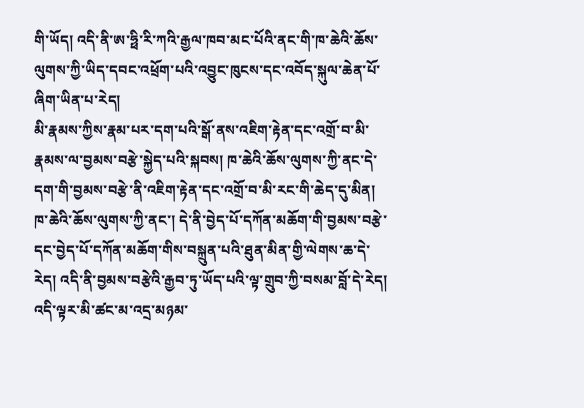གི་ཡོད། འདི་ནི་ཨ་ཧྥི་རི་ཀའི་རྒྱལ་ཁབ་མང་པོའི་ནང་གི་ཁ་ཆེའི་ཆོས་ལུགས་ཀྱི་ཡིད་དབང་འཕྲོག་པའི་འབྱུང་ཁུངས་དང་འབོད་སྐུལ་ཆེན་པོ་ཞིག་ཡིན་པ་རེད།
མི་རྣམས་ཀྱིས་རྣམ་པར་དག་པའི་སྒོ་ནས་འཇིག་རྟེན་དང་འགྲོ་བ་མི་རྣམས་ལ་བྱམས་བརྩེ་སྐྱེད་པའི་སྐབས། ཁ་ཆེའི་ཆོས་ལུགས་ཀྱི་ནང་དེ་དག་གི་བྱམས་བརྩེ་ནི་འཇིག་རྟེན་དང་འགྲོ་བ་མི་རང་གི་ཆེད་དུ་མིན། ཁ་ཆེའི་ཆོས་ལུགས་ཀྱི་ནང་། དེ་ནི་བྱེད་པོ་དཀོན་མཆོག་གི་བྱམས་བརྩེ་དང་བྱེད་པོ་དཀོན་མཆོག་གིས་བསྐྲུན་པའི་ཐུན་མིན་གྱི་ལེགས་ཆ་དེ་རེད། འདི་ནི་བྱམས་བརྩེའི་རྒྱབ་ཏུ་ཡོད་པའི་ལྟ་གྲུབ་ཀྱི་བསམ་བློ་དེ་རེད། འདི་ལྟར་མི་ཚང་མ་འདྲ་མཉམ་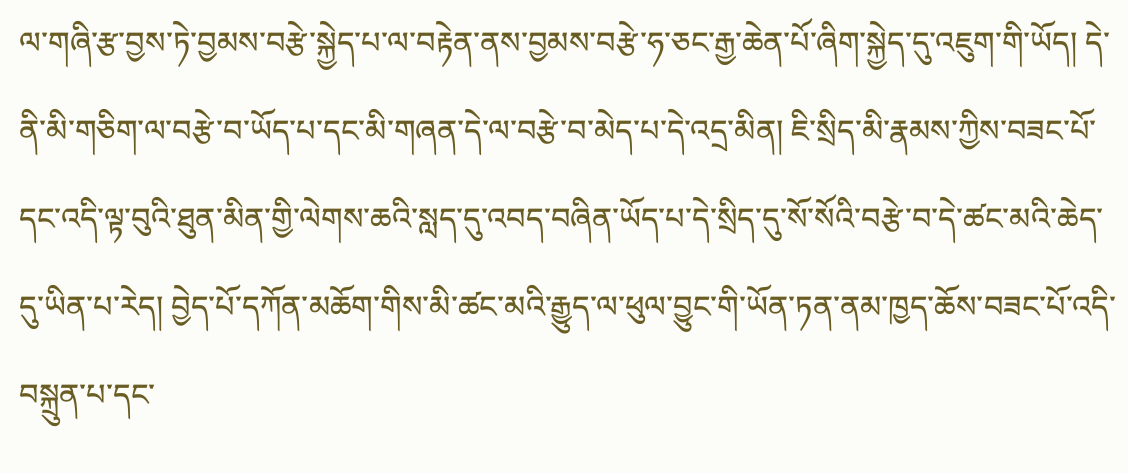ལ་གཞི་རྩ་བྱས་ཏེ་བྱམས་བརྩེ་སྐྱེད་པ་ལ་བརྟེན་ནས་བྱམས་བརྩེ་ཧ་ཅང་རྒྱ་ཆེན་པོ་ཞིག་སྐྱེད་དུ་འཇུག་གི་ཡོད། དེ་ནི་མི་གཅིག་ལ་བརྩེ་བ་ཡོད་པ་དང་མི་གཞན་དེ་ལ་བརྩེ་བ་མེད་པ་དེ་འདྲ་མིན། ཇི་སྲིད་མི་རྣམས་ཀྱིས་བཟང་པོ་དང་འདི་ལྟ་བུའི་ཐུན་མིན་གྱི་ལེགས་ཆའི་སླད་དུ་འབད་བཞིན་ཡོད་པ་དེ་སྲིད་དུ་སོ་སོའི་བརྩེ་བ་དེ་ཚང་མའི་ཆེད་དུ་ཡིན་པ་རེད། བྱེད་པོ་དཀོན་མཆོག་གིས་མི་ཚང་མའི་རྒྱུད་ལ་ཕུལ་བྱུང་གི་ཡོན་ཏན་ནམ་ཁྱད་ཆོས་བཟང་པོ་འདི་བསྐྲུན་པ་དང་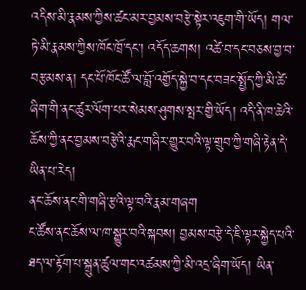འདིས་མི་རྣམས་ཀྱིས་ཚང་མར་བྱམས་བརྩེ་སྟེར་འཇུག་གི་ཡོད། གལ་ཏེ་མི་རྣམས་ཀྱིས་ཁོང་ཁྲོ་དང་། འདོད་ཆགས། འཚེ་བ་དང་བཅས་བྱ་བ་བརྩམས་ན། དང་པོ་ཁོང་ཚོ་ལ་བློ་འགྱོད་སྐྱེ་བ་དང་བཟང་སྤྱོད་ཀྱི་མི་ཚེ་ཞིག་གི་ནང་ཚུར་ལོག་པར་སེམས་ཤུགས་སྤར་གྱི་ཡོད། འདི་ནི་ཁ་ཆེའི་ཆོས་ཀྱི་ནང་བྱམས་བརྩེའི་རྨང་གཞིར་གྱུར་བའི་ལྟ་གྲུབ་ཀྱི་གཞི་རྟེན་དེ་ཡིན་པ་རེད།
ནང་ཆོས་ནང་གི་གཞི་རྩའི་ལྟ་བའི་རྣམ་གཞག
ང་ཚོས་ནང་ཆོས་ལ་ཁ་སྒྱུར་བའི་སྐབས། བྱམས་བརྩེ་དེ་ཇི་ལྟར་སྐྱེད་པའི་ཐད་ལ་རྟོག་པ་སྐྲུན་ཚུལ་གང་འཚམས་ཀྱི་མི་འདྲ་ཞིག་ཡོད། ཡིན་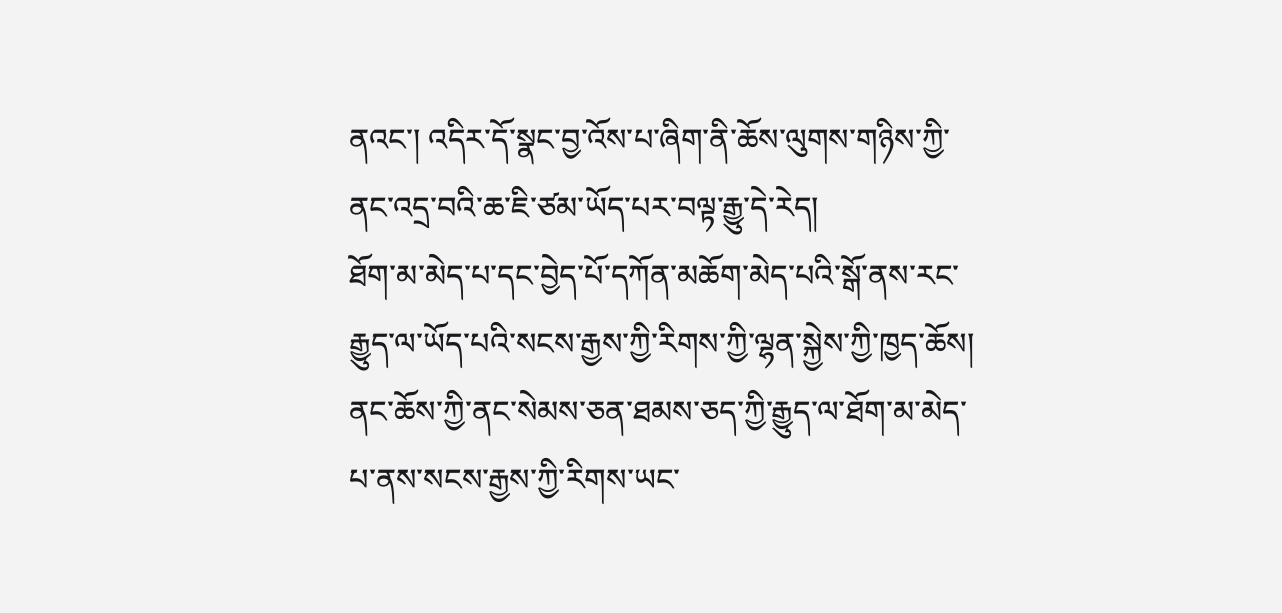ནའང་། འདིར་དོ་སྣང་བྱ་འོས་པ་ཞིག་ནི་ཆོས་ལུགས་གཉིས་ཀྱི་ནང་འདྲ་བའི་ཆ་ཇི་ཙམ་ཡོད་པར་བལྟ་རྒྱུ་དེ་རེད།
ཐོག་མ་མེད་པ་དང་བྱེད་པོ་དཀོན་མཆོག་མེད་པའི་སྒོ་ནས་རང་རྒྱུད་ལ་ཡོད་པའི་སངས་རྒྱས་ཀྱི་རིགས་ཀྱི་ལྷན་སྐྱེས་ཀྱི་ཁྱད་ཆོས།
ནང་ཆོས་ཀྱི་ནང་སེམས་ཅན་ཐམས་ཅད་ཀྱི་རྒྱུད་ལ་ཐོག་མ་མེད་པ་ནས་སངས་རྒྱས་ཀྱི་རིགས་ཡང་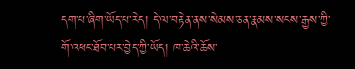དག་པ་ཞིག་ཡོད་པ་རེད། དེ་ལ་བརྟེན་ནས་སེམས་ཅན་རྣམས་སངས་རྒྱས་ཀྱི་གོ་འཕང་ཐོབ་པར་བྱེད་ཀྱི་ཡོད། ཁ་ཆེའི་ཆོས་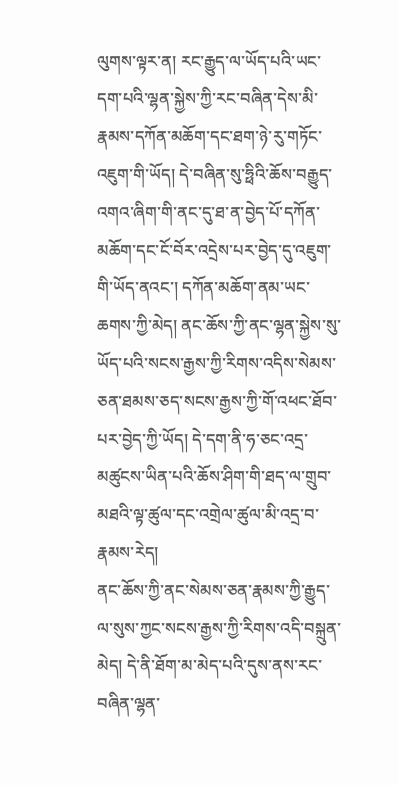ལུགས་ལྟར་ན། རང་རྒྱུད་ལ་ཡོད་པའི་ཡང་དག་པའི་ལྷན་སྐྱེས་ཀྱི་རང་བཞིན་དེས་མི་རྣམས་དཀོན་མཆོག་དང་ཐག་ཉེ་རུ་གཏོང་འཇུག་གི་ཡོད། དེ་བཞིན་སུ་ཧྥིའི་ཆོས་བརྒྱུད་འགའ་ཞིག་གི་ནང་དུ་ཐ་ན་བྱེད་པོ་དཀོན་མཆོག་དང་ངོ་བོར་འདྲེས་པར་བྱེད་དུ་འཇུག་གི་ཡོད་ནའང་། དཀོན་མཆོག་ནམ་ཡང་ཆགས་ཀྱི་མེད། ནང་ཆོས་ཀྱི་ནང་ལྷན་སྐྱེས་སུ་ཡོད་པའི་སངས་རྒྱས་ཀྱི་རིགས་འདིས་སེམས་ཅན་ཐམས་ཅད་སངས་རྒྱས་ཀྱི་གོ་འཕང་ཐོབ་པར་བྱེད་ཀྱི་ཡོད། དེ་དག་ནི་ཧ་ཅང་འདྲ་མཚུངས་ཡིན་པའི་ཆོས་ཤིག་གི་ཐད་ལ་གྲུབ་མཐའི་ལྟ་ཚུལ་དང་འགྲེལ་ཚུལ་མི་འདྲ་བ་རྣམས་རེད།
ནང་ཆོས་ཀྱི་ནང་སེམས་ཅན་རྣམས་ཀྱི་རྒྱུད་ལ་སུས་ཀྱང་སངས་རྒྱས་ཀྱི་རིགས་འདི་བསྐྲུན་མེད། དེ་ནི་ཐོག་མ་མེད་པའི་དུས་ནས་རང་བཞིན་ལྷན་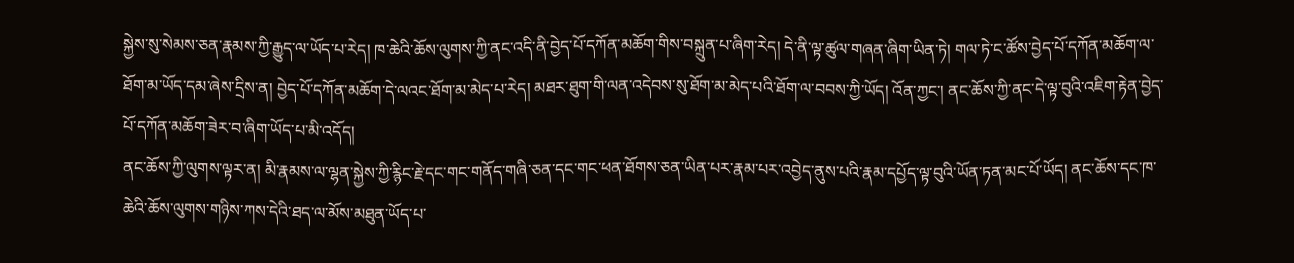སྐྱེས་སུ་སེམས་ཅན་རྣམས་ཀྱི་རྒྱུད་ལ་ཡོད་པ་རེད། ཁ་ཆེའི་ཆོས་ལུགས་ཀྱི་ནང་འདི་ནི་བྱེད་པོ་དཀོན་མཆོག་གིས་བསྐྲུན་པ་ཞིག་རེད། དེ་ནི་ལྟ་ཚུལ་གཞན་ཞིག་ཡིན་ཏེ། གལ་ཏེ་ང་ཚོས་བྱེད་པོ་དཀོན་མཆོག་ལ་ཐོག་མ་ཡོད་དམ་ཞེས་དྲིས་ན། བྱེད་པོ་དཀོན་མཆོག་དེ་ལའང་ཐོག་མ་མེད་པ་རེད། མཐར་ཐུག་གི་ལན་འདེབས་སུ་ཐོག་མ་མེད་པའི་ཐོག་ལ་བབས་ཀྱི་ཡོད། འོན་ཀྱང་། ནང་ཆོས་ཀྱི་ནང་དེ་ལྟ་བུའི་འཇིག་རྟེན་བྱེད་པོ་དཀོན་མཆོག་ཟེར་བ་ཞིག་ཡོད་པ་མི་འདོད།
ནང་ཆོས་ཀྱི་ལུགས་ལྟར་ན། མི་རྣམས་ལ་ལྷན་སྐྱེས་ཀྱི་རྙིང་རྗེ་དང་གང་གནོད་གཞི་ཅན་དང་གང་ཕན་ཐོགས་ཅན་ཡིན་པར་རྣམ་པར་འབྱེད་ནུས་པའི་རྣམ་དཔྱོད་ལྟ་བུའི་ཡོན་ཏན་མང་པོ་ཡོད། ནང་ཆོས་དང་ཁ་ཆེའི་ཆོས་ལུགས་གཉིས་ཀས་དེའི་ཐད་ལ་མོས་མཐུན་ཡོད་པ་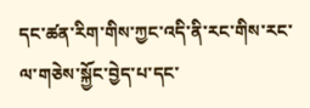དང་ཚན་རིག་གིས་ཀྱང་འདི་ནི་རང་གིས་རང་ལ་གཅེས་སྐྱོང་བྱེད་པ་དང་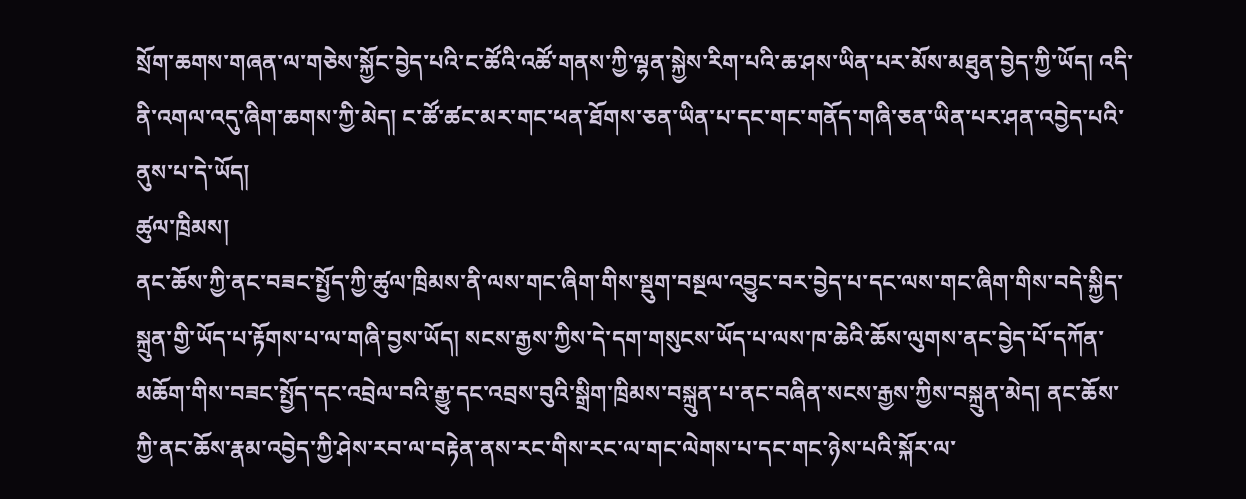སྲོག་ཆགས་གཞན་ལ་གཅེས་སྐྱོང་བྱེད་པའི་ང་ཚོའི་འཚོ་གནས་ཀྱི་ལྷན་སྐྱེས་རིག་པའི་ཆ་ཤས་ཡིན་པར་མོས་མཐུན་བྱེད་ཀྱི་ཡོད། འདི་ནི་འགལ་འདུ་ཞིག་ཆགས་ཀྱི་མེད། ང་ཚོ་ཚང་མར་གང་ཕན་ཐོགས་ཅན་ཡིན་པ་དང་གང་གནོད་གཞི་ཅན་ཡིན་པར་ཤན་འབྱེད་པའི་ནུས་པ་དེ་ཡོད།
ཚུལ་ཁྲིམས།
ནང་ཆོས་ཀྱི་ནང་བཟང་སྤྱོད་ཀྱི་ཚུལ་ཁྲིམས་ནི་ལས་གང་ཞིག་གིས་སྡུག་བསྔལ་འབྱུང་བར་བྱེད་པ་དང་ལས་གང་ཞིག་གིས་བདེ་སྐྱིད་སྐྲུན་གྱི་ཡོད་པ་རྟོགས་པ་ལ་གཞི་བྱས་ཡོད། སངས་རྒྱས་ཀྱིས་དེ་དག་གསུངས་ཡོད་པ་ལས་ཁ་ཆེའི་ཆོས་ལུགས་ནང་བྱེད་པོ་དཀོན་མཆོག་གིས་བཟང་སྤྱོད་དང་འབྲེལ་བའི་རྒྱུ་དང་འབྲས་བུའི་སྒྲིག་ཁྲིམས་བསྐྲུན་པ་ནང་བཞིན་སངས་རྒྱས་ཀྱིས་བསྐྲུན་མེད། ནང་ཆོས་ཀྱི་ནང་ཆོས་རྣམ་འབྱེད་ཀྱི་ཤེས་རབ་ལ་བརྟེན་ནས་རང་གིས་རང་ལ་གང་ལེགས་པ་དང་གང་ཉེས་པའི་སྐོར་ལ་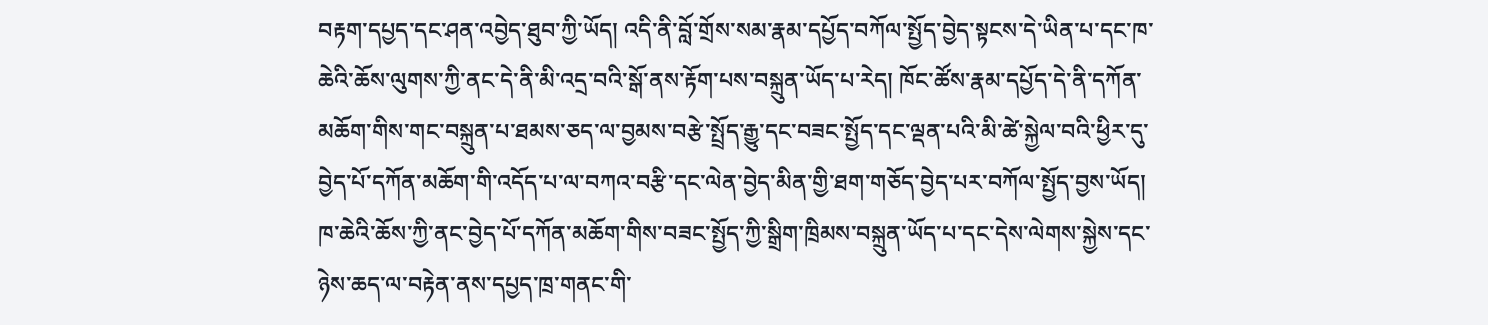བརྟག་དཔྱད་དང་ཤན་འབྱེད་ཐུབ་ཀྱི་ཡོད། འདི་ནི་བློ་གྲོས་སམ་རྣམ་དཔྱོད་བཀོལ་སྤྱོད་བྱེད་སྟངས་དེ་ཡིན་པ་དང་ཁ་ཆེའི་ཆོས་ལུགས་ཀྱི་ནང་དེ་ནི་མི་འདྲ་བའི་སྒོ་ནས་རྟོག་པས་བསྐྲུན་ཡོད་པ་རེད། ཁོང་ཚོས་རྣམ་དཔྱོད་དེ་ནི་དཀོན་མཆོག་གིས་གང་བསྐྲུན་པ་ཐམས་ཅད་ལ་བྱམས་བརྩེ་སྤྲོད་རྒྱུ་དང་བཟང་སྤྱོད་དང་ལྡན་པའི་མི་ཚེ་སྐྱེལ་བའི་ཕྱིར་དུ་བྱེད་པོ་དཀོན་མཆོག་གི་འདོད་པ་ལ་བཀའ་བརྩི་དང་ལེན་བྱེད་མིན་གྱི་ཐག་གཅོད་བྱེད་པར་བཀོལ་སྤྱོད་བྱས་ཡོད།
ཁ་ཆེའི་ཆོས་ཀྱི་ནང་བྱེད་པོ་དཀོན་མཆོག་གིས་བཟང་སྤྱོད་ཀྱི་སྒྲིག་ཁྲིམས་བསྐྲུན་ཡོད་པ་དང་དེས་ལེགས་སྐྱེས་དང་ཉེས་ཆད་ལ་བརྟེན་ནས་དཔྱད་ཁྲ་གནང་གི་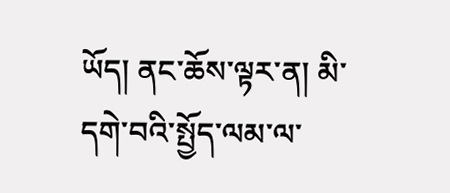ཡོད། ནང་ཆོས་ལྟར་ན། མི་དགེ་བའི་སྤྱོད་ལམ་ལ་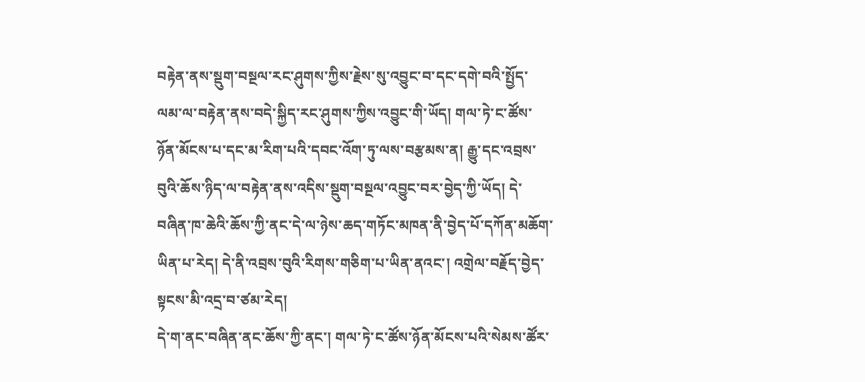བརྟེན་ནས་སྡུག་བསྔལ་རང་ཤུགས་ཀྱིས་རྗེས་སུ་འབྱུང་བ་དང་དགེ་བའི་སྤྱོད་ལམ་ལ་བརྟེན་ནས་བདེ་སྐྱིད་རང་ཤུགས་ཀྱིས་འབྱུང་གི་ཡོད། གལ་ཏེ་ང་ཚོས་ཉོན་མོངས་པ་དང་མ་རིག་པའི་དབང་འོག་ཏུ་ལས་བརྩམས་ན། རྒྱུ་དང་འབྲས་བུའི་ཆོས་ཉིད་ལ་བརྟེན་ནས་འདིས་སྡུག་བསྔལ་འབྱུང་བར་བྱེད་ཀྱི་ཡོད། དེ་བཞིན་ཁ་ཆེའི་ཆོས་ཀྱི་ནང་དེ་ལ་ཉེས་ཆད་གཏོང་མཁན་ནི་བྱེད་པོ་དཀོན་མཆོག་ཡིན་པ་རེད། དེ་ནི་འབྲས་བུའི་རིགས་གཅིག་པ་ཡིན་ནའང་། འགྲེལ་བརྗོད་བྱེད་སྟངས་མི་འདྲ་བ་ཙམ་རེད།
དེ་ག་ནང་བཞིན་ནང་ཆོས་ཀྱི་ནང་། གལ་ཏེ་ང་ཚོས་ཉོན་མོངས་པའི་སེམས་ཚོར་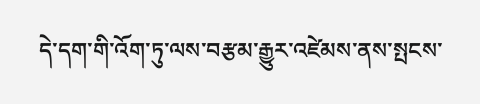དེ་དག་གི་འོག་ཏུ་ལས་བརྩམ་རྒྱུར་འཛེམས་ནས་སྤངས་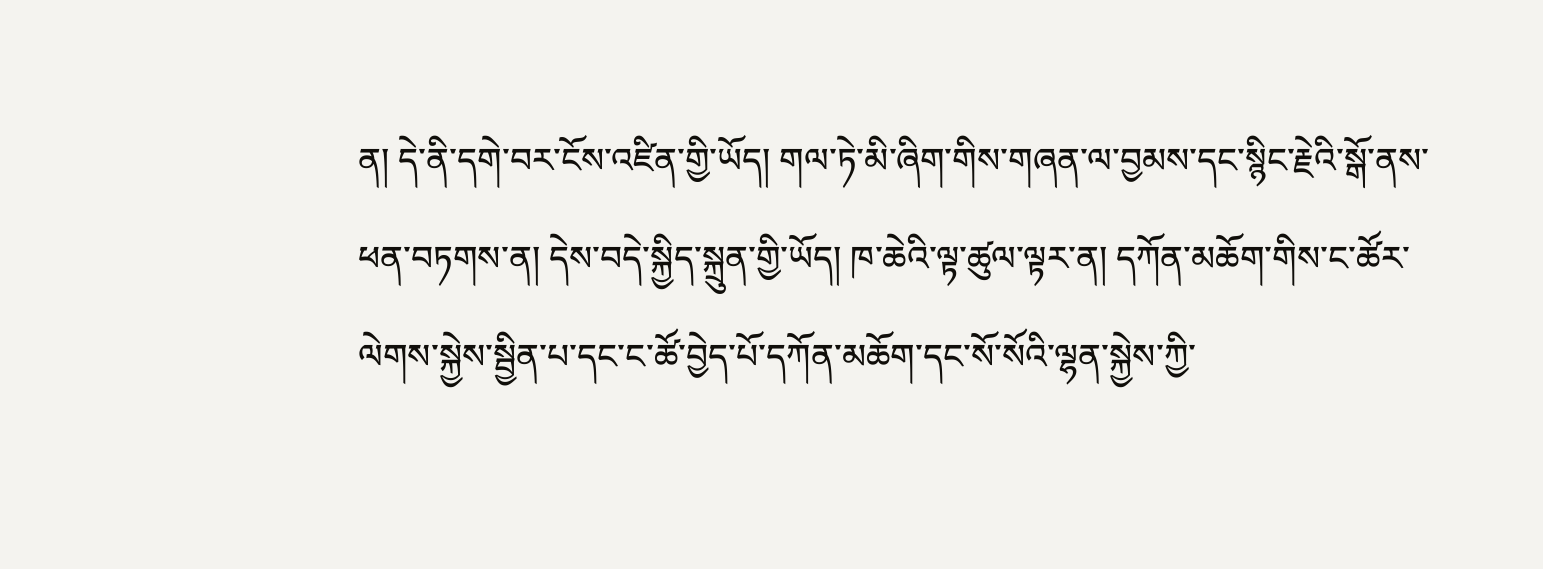ན། དེ་ནི་དགེ་བར་ངོས་འཛིན་གྱི་ཡོད། གལ་ཏེ་མི་ཞིག་གིས་གཞན་ལ་བྱམས་དང་སྙིང་རྗེའི་སྒོ་ནས་ཕན་བཏགས་ན། དེས་བདེ་སྐྱིད་སྐྲུན་གྱི་ཡོད། ཁ་ཆེའི་ལྟ་ཚུལ་ལྟར་ན། དཀོན་མཆོག་གིས་ང་ཚོར་ལེགས་སྐྱེས་སྦྱིན་པ་དང་ང་ཚོ་བྱེད་པོ་དཀོན་མཆོག་དང་སོ་སོའི་ལྷན་སྐྱེས་ཀྱི་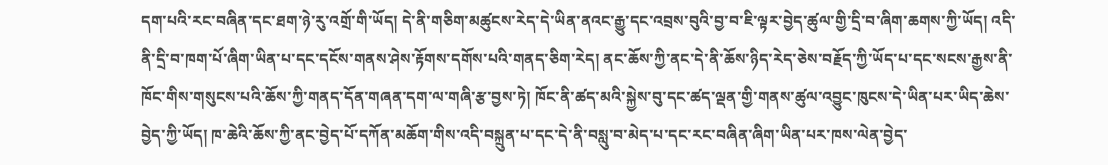དག་པའི་རང་བཞིན་དང་ཐག་ཉེ་རུ་འགྲོ་གི་ཡོད། དེ་ནི་གཅིག་མཚུངས་རེད་དེ་ཡིན་ནའང་རྒྱུ་དང་འབྲས་བུའི་བྱ་བ་ཇི་ལྟར་བྱེད་ཚུལ་གྱི་དྲི་བ་ཞིག་ཆགས་ཀྱི་ཡོད། འདི་ནི་དྲི་བ་ཁག་པོ་ཞིག་ཡིན་པ་དང་དངོས་གནས་ཤེས་རྟོགས་དགོས་པའི་གནད་ཅིག་རེད། ནང་ཆོས་ཀྱི་ནང་དེ་ནི་ཆོས་ཉིད་རེད་ཅེས་བརྗོད་ཀྱི་ཡོད་པ་དང་སངས་རྒྱས་ནི་ཁོང་གིས་གསུངས་པའི་ཆོས་ཀྱི་གནད་དོན་གཞན་དག་ལ་གཞི་རྩ་བྱས་ཏེ། ཁོང་ནི་ཚད་མའི་སྐྱེས་བུ་དང་ཚད་ལྡན་གྱི་གནས་ཚུལ་འབྱུང་ཁུངས་དེ་ཡིན་པར་ཡིད་ཆེས་བྱེད་ཀྱི་ཡོད། ཁ་ཆེའི་ཆོས་ཀྱི་ནང་བྱེད་པོ་དཀོན་མཆོག་གིས་འདི་བསྐྲུན་པ་དང་དེ་ནི་བསླུ་བ་མེད་པ་དང་རང་བཞིན་ཞིག་ཡིན་པར་ཁས་ལེན་བྱེད་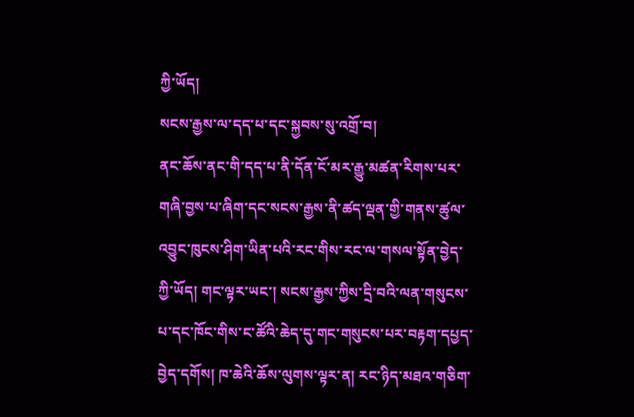ཀྱི་ཡོད།
སངས་རྒྱས་ལ་དད་པ་དང་སྐྱབས་སུ་འགྲོ་བ།
ནང་ཆོས་ནང་གི་དད་པ་ནི་དོན་ངོ་མར་རྒྱུ་མཚན་རིགས་པར་གཞི་བྱས་པ་ཞིག་དང་སངས་རྒྱས་ནི་ཚད་ལྡན་གྱི་གནས་ཚུལ་འབྱུང་ཁུངས་ཤིག་ཡིན་པའི་རང་གིས་རང་ལ་གསལ་སྟོན་བྱེད་ཀྱི་ཡོད། གང་ལྟར་ཡང་། སངས་རྒྱས་ཀྱིས་དྲི་བའི་ལན་གསུངས་པ་དང་ཁོང་གིས་ང་ཚོའི་ཆེད་དུ་གང་གསུངས་པར་བརྟག་དཔྱད་བྱེད་དགོས། ཁ་ཆེའི་ཆོས་ལུགས་ལྟར་ན། རང་ཉིད་མཐའ་གཅིག་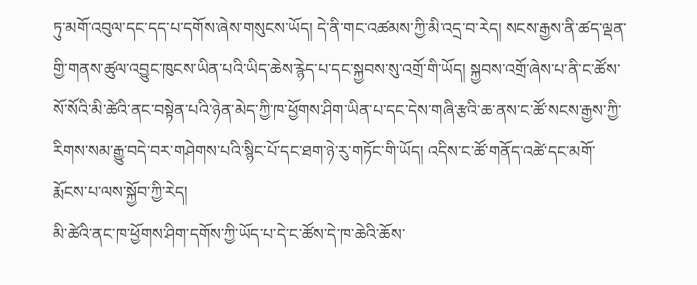ཏུ་མགོ་འབུལ་དང་དད་པ་དགོས་ཞེས་གསུངས་ཡོད། དེ་ནི་གང་འཚམས་ཀྱི་མི་འདྲ་བ་རེད། སངས་རྒྱས་ནི་ཚད་ལྡན་གྱི་གནས་ཚུལ་འབྱུང་ཁུངས་ཡིན་པའི་ཡིད་ཆེས་རྙེད་པ་དང་སྐྱབས་སུ་འགྲོ་གི་ཡོད། སྐྱབས་འགྲོ་ཞེས་པ་ནི་ང་ཚོས་སོ་སོའི་མི་ཚེའི་ནང་བསྟེན་པའི་ཉེན་མེད་ཀྱི་ཁ་ཕྱོགས་ཤིག་ཡིན་པ་དང་དེས་གཞི་རྩའི་ཆ་ནས་ང་ཚོ་སངས་རྒྱས་ཀྱི་རིགས་སམ་རྒྱུ་བདེ་བར་གཤེགས་པའི་སྙིང་པོ་དང་ཐག་ཉེ་རུ་གཏོང་གི་ཡོད། འདིས་ང་ཚོ་གནོད་འཚེ་དང་མགོ་རྨོངས་པ་ལས་སྐྱོབ་ཀྱི་རེད།
མི་ཚེའི་ནང་ཁ་ཕྱོགས་ཤིག་དགོས་ཀྱི་ཡོད་པ་དེ་ང་ཚོས་དེ་ཁ་ཆེའི་ཆོས་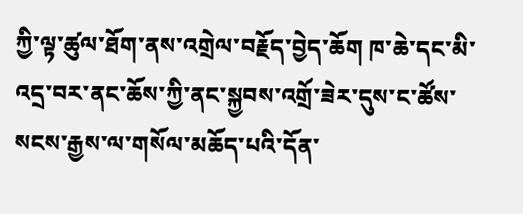ཀྱི་ལྟ་ཚུལ་ཐོག་ནས་འགྲེལ་བརྗོད་བྱེད་ཆོག ཁ་ཆེ་དང་མི་འདྲ་བར་ནང་ཆོས་ཀྱི་ནང་སྐྱབས་འགྲོ་ཟེར་དུས་ང་ཚོས་སངས་རྒྱས་ལ་གསོལ་མཆོད་པའི་དོན་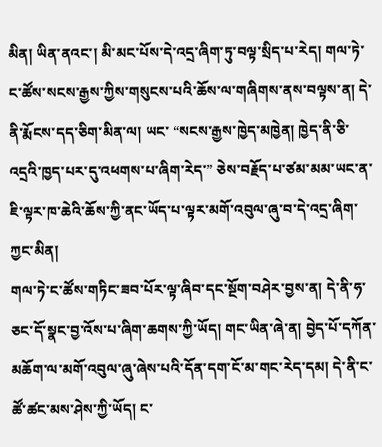མིན། ཡིན་ནའང་། མི་མང་པོས་དེ་འདྲ་ཞིག་ཏུ་བལྟ་སྲིད་པ་རེད། གལ་ཏེ་ང་ཚོས་སངས་རྒྱས་ཀྱིས་གསུངས་པའི་ཆོས་ལ་གཞིགས་ནས་བལྟས་ན། དེ་ནི་རྨོངས་དད་ཅིག་མིན་ལ། ཡང་ “སངས་རྒྱས་ཁྱེད་མཁྱེན། ཁྱེད་ནི་ཅི་འདྲའི་ཁྱད་པར་དུ་འཕགས་པ་ཞིག་རེད་” ཅེས་བརྗོད་པ་ཙམ་མམ་ཡང་ན་ཇི་ལྟར་ཁ་ཆེའི་ཆོས་ཀྱི་ནང་ཡོད་པ་ལྟར་མགོ་འབུལ་ཞུ་བ་དེ་འདྲ་ཞིག་ཀྱང་མིན།
གལ་ཏེ་ང་ཚོས་གཏིང་ཟབ་པོར་ལྟ་ཞིབ་དང་སྔོག་བཤེར་བྱས་ན། དེ་ནི་ཧ་ཅང་དོ་སྣང་བྱ་འོས་པ་ཞིག་ཆགས་ཀྱི་ཡོད། གང་ཡིན་ཞེ་ན། བྱེད་པོ་དཀོན་མཆོག་ལ་མགོ་འབུལ་ཞུ་ཞེས་པའི་དོན་དག་ངོ་མ་གང་རེད་དམ། དེ་ནི་ང་ཚོ་ཚང་མས་ཤེས་ཀྱི་ཡོད། ང་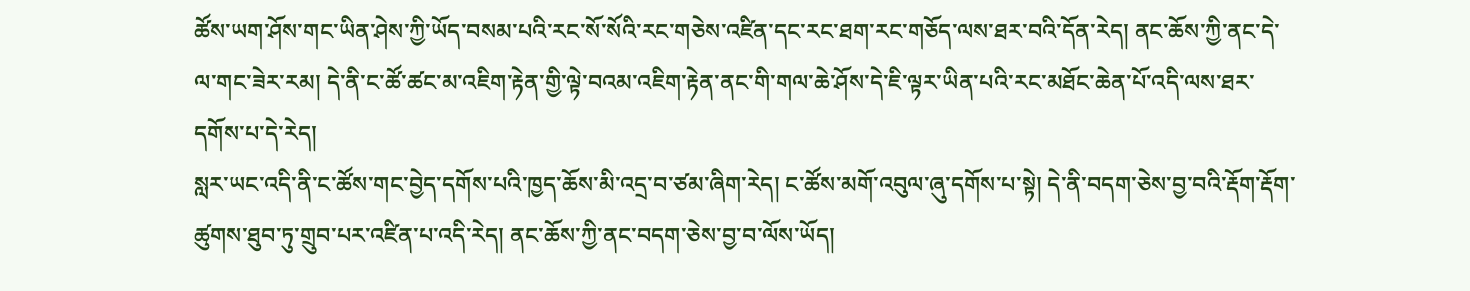ཚོས་ཡག་ཤོས་གང་ཡིན་ཤེས་ཀྱི་ཡོད་བསམ་པའི་རང་སོ་སོའི་རང་གཅེས་འཛིན་དང་རང་ཐག་རང་གཅོད་ལས་ཐར་བའི་དོན་རེད། ནང་ཆོས་ཀྱི་ནང་དེ་ལ་གང་ཟེར་རམ། དེ་ནི་ང་ཚོ་ཚང་མ་འཇིག་རྟེན་གྱི་ལྟེ་བའམ་འཇིག་རྟེན་ནང་གི་གལ་ཆེ་ཤོས་དེ་ཇི་ལྟར་ཡིན་པའི་རང་མཐོང་ཆེན་པོ་འདི་ལས་ཐར་དགོས་པ་དེ་རེད།
སླར་ཡང་འདི་ནི་ང་ཚོས་གང་བྱེད་དགོས་པའི་ཁྱད་ཆོས་མི་འདྲ་བ་ཙམ་ཞིག་རེད། ང་ཚོས་མགོ་འབུལ་ཞུ་དགོས་པ་སྟེ། དེ་ནི་བདག་ཅེས་བྱ་བའི་རྡོག་རྡོག་ཚུགས་ཐུབ་ཏུ་གྲུབ་པར་འཛིན་པ་འདི་རེད། ནང་ཆོས་ཀྱི་ནང་བདག་ཅེས་བྱ་བ་ལོས་ཡོད།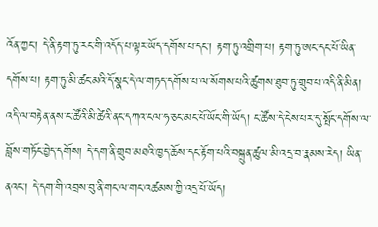འོན་ཀྱང་། དེ་ནི་རྟག་ཏུ་རང་གི་འདོད་པ་ལྟར་ཡོད་དགོས་པ་དང་། རྟག་ཏུ་འགྲིག་པ། རྟག་ཏུ་ཨང་དང་པོ་ཡིན་དགོས་པ། རྟག་ཏུ་མི་ཚང་མའི་དོ་སྣང་དེ་ལ་གཏད་དགོས་པ་ལ་སོགས་པའི་ཚུགས་ཐུབ་ཏུ་གྲུབ་པ་འདི་ནི་མིན། འདི་ལ་བརྟེན་ནས་ང་ཚོའི་མི་ཚེའི་ནང་དཀའ་ངལ་ཧ་ཅང་མང་པོ་ཡོང་གི་ཡོད། ང་ཚོས་དེ་ངེས་པར་དུ་སྤོང་དགོས་ལ་བློས་གཏོང་བྱེད་དགོས། དེ་དག་ནི་གྲུབ་མཐའི་ཁྱད་ཆོས་དང་རྟོག་པའི་བསྐྲུན་ཚུལ་མི་འདྲ་བ་རྣམས་རེད། ཡིན་ནའང་། དེ་དག་གི་འབྲས་བུ་ནི་གང་ལ་གང་འཚམས་ཀྱི་འདྲ་པོ་ཡོད།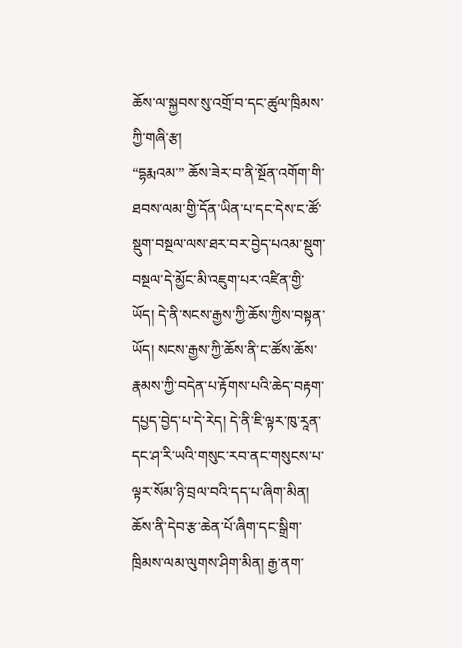ཆོས་ལ་སྐྱབས་སུ་འགྲོ་བ་དང་ཚུལ་ཁྲིམས་ཀྱི་གཞི་རྩ།
“དྷརྨའམ་” ཆོས་ཟེར་བ་ནི་སྔོན་འགོག་གི་ཐབས་ལམ་གྱི་དོན་ཡིན་པ་དང་དེས་ང་ཚོ་སྡུག་བསྔལ་ལས་ཐར་བར་བྱེད་པའམ་སྡུག་བསྔལ་དེ་མྱོང་མི་འཇུག་པར་འཛིན་གྱི་ཡོད། དེ་ནི་སངས་རྒྱས་ཀྱི་ཆོས་ཀྱིས་བསྟན་ཡོད། སངས་རྒྱས་ཀྱི་ཆོས་ནི་ང་ཚོས་ཆོས་རྣམས་ཀྱི་བདེན་པ་རྟོགས་པའི་ཆེད་བརྟག་དཔྱད་བྱེད་པ་དེ་རེད། དེ་ནི་ཇི་ལྟར་ཁུ་རཱན་དང་ཤ་རི་ཡའི་གསུང་རབ་ནང་གསུངས་པ་ལྟར་སོམ་ཉི་བྲལ་བའི་དད་པ་ཞིག་མིན། ཆོས་ནི་དེབ་རྩ་ཆེན་པོ་ཞིག་དང་སྒྲིག་ཁྲིམས་ལམ་ལུགས་ཤིག་མིན། རྒྱ་ནག་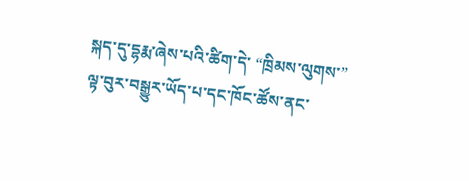སྐད་དུ་དྷརྨ་ཞེས་པའི་ཚིག་དེ་ “ཁྲིམས་ལུགས་” ལྟ་བུར་བསྒྱུར་ཡོད་པ་དང་ཁོང་ཚོས་ནང་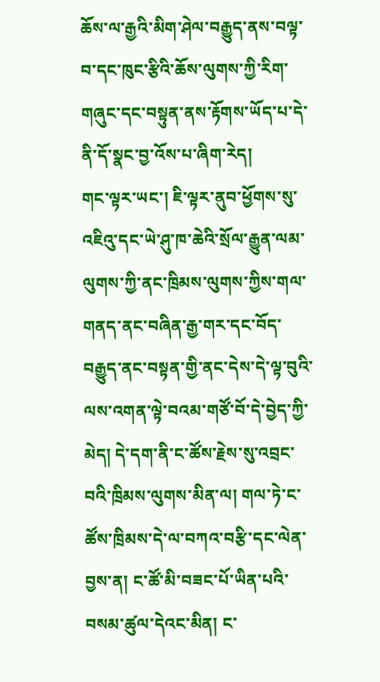ཆོས་ལ་རྒྱའི་མིག་ཤེལ་བརྒྱུད་ནས་བལྟ་བ་དང་ཁུང་རྩིའི་ཆོས་ལུགས་ཀྱི་རིག་གཞུང་དང་བསྟུན་ནས་རྟོགས་ཡོད་པ་དེ་ནི་དོ་སྣང་བྱ་འོས་པ་ཞིག་རེད།
གང་ལྟར་ཡང་། ཇི་ལྟར་ནུབ་ཕྱོགས་སུ་འཇིའུ་དང་ཡེ་ཤུ་ཁ་ཆེའི་སྲོལ་རྒྱུན་ལམ་ལུགས་ཀྱི་ནང་ཁྲིམས་ལུགས་ཀྱིས་གལ་གནད་ནང་བཞིན་རྒྱ་གར་དང་བོད་བརྒྱུད་ནང་བསྟན་གྱི་ནང་དེས་དེ་ལྟ་བུའི་ལས་འགན་ལྟེ་བའམ་གཙོ་བོ་དེ་བྱེད་ཀྱི་མེད། དེ་དག་ནི་ང་ཚོས་རྗེས་སུ་འབྲང་བའི་ཁྲིམས་ལུགས་མིན་ལ། གལ་ཏེ་ང་ཚོས་ཁྲིམས་དེ་ལ་བཀའ་བརྩི་དང་ལེན་བྱས་ན། ང་ཚོ་མི་བཟང་པོ་ཡིན་པའི་བསམ་ཚུལ་དེའང་མིན། ང་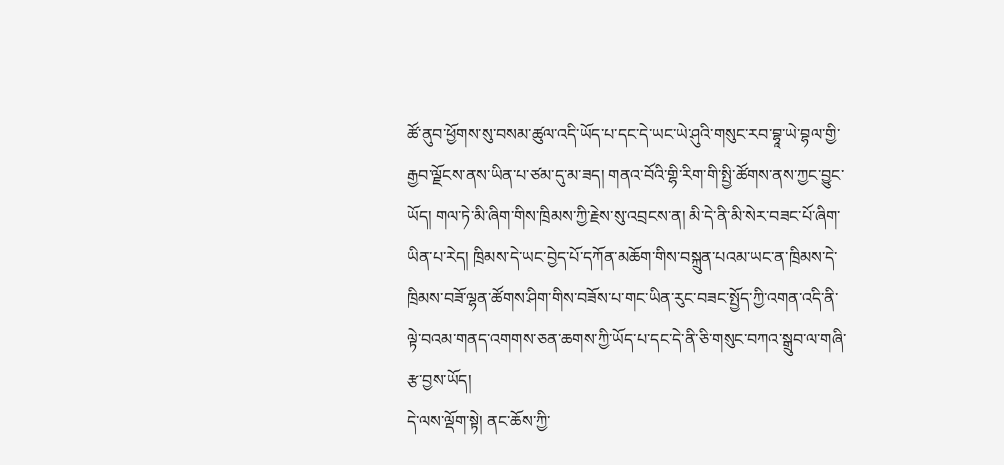ཚོ་ནུབ་ཕྱོགས་སུ་བསམ་ཚུལ་འདི་ཡོད་པ་དང་དེ་ཡང་ཡེ་ཤུའི་གསུང་རབ་བྷཱ་ཡེ་བྷལ་གྱི་རྒྱབ་ལྗོངས་ནས་ཡིན་པ་ཙམ་དུ་མ་ཟད། གནའ་བོའི་གྷི་རིག་གི་སྤྱི་ཚོགས་ནས་ཀྱང་བྱུང་ཡོད། གལ་ཏེ་མི་ཞིག་གིས་ཁྲིམས་ཀྱི་རྗེས་སུ་འབྲངས་ན། མི་དེ་ནི་མི་སེར་བཟང་པོ་ཞིག་ཡིན་པ་རེད། ཁྲིམས་དེ་ཡང་བྱེད་པོ་དཀོན་མཆོག་གིས་བསྐྲུན་པའམ་ཡང་ན་ཁྲིམས་དེ་ཁྲིམས་བཟོ་ལྷན་ཚོགས་ཤིག་གིས་བཟོས་པ་གང་ཡིན་རུང་བཟང་སྤྱོད་ཀྱི་འགན་འདི་ནི་ལྟེ་བའམ་གནད་འགགས་ཅན་ཆགས་ཀྱི་ཡོད་པ་དང་དེ་ནི་ཅི་གསུང་བཀའ་སྒྲུབ་ལ་གཞི་རྩ་བྱས་ཡོད།
དེ་ལས་ལྡོག་སྟེ། ནང་ཆོས་ཀྱི་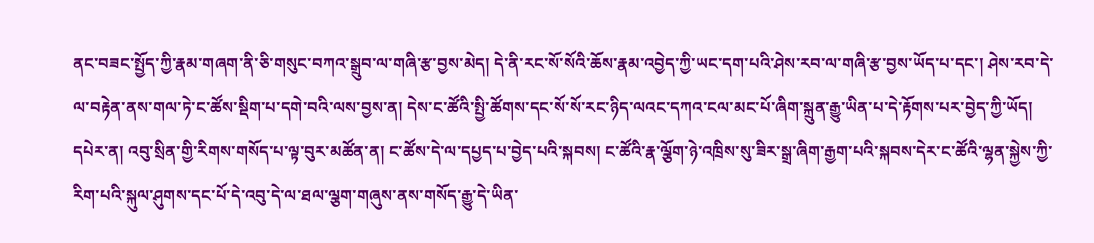ནང་བཟང་སྤྱོད་ཀྱི་རྣམ་གཞག་ནི་ཅི་གསུང་བཀའ་སྒྲུབ་ལ་གཞི་རྩ་བྱས་མེད། དེ་ནི་རང་སོ་སོའི་ཆོས་རྣམ་འབྱེད་ཀྱི་ཡང་དག་པའི་ཤེས་རབ་ལ་གཞི་རྩ་བྱས་ཡོད་པ་དང་། ཤེས་རབ་དེ་ལ་བརྟེན་ནས་གལ་ཏེ་ང་ཚོས་སྡིག་པ་དགེ་བའི་ལས་བྱས་ན། དེས་ང་ཚོའི་སྤྱི་ཚོགས་དང་སོ་སོ་རང་ཉིད་ལའང་དཀའ་ངལ་མང་པོ་ཞིག་སྐྲུན་རྒྱུ་ཡིན་པ་དེ་རྟོགས་པར་བྱེད་ཀྱི་ཡོད། དཔེར་ན། འབུ་སྲིན་གྱི་རིགས་གསོད་པ་ལྟ་བུར་མཚོན་ན། ང་ཚོས་དེ་ལ་དཔྱད་པ་བྱེད་པའི་སྐབས། ང་ཚོའི་རྣ་ལྕོག་ཉེ་འཁྲིས་སུ་ཟིར་སྒྲ་ཞིག་རྒྱག་པའི་སྐབས་དེར་ང་ཚོའི་ལྷན་སྐྱེས་ཀྱི་རིག་པའི་སྐུལ་ཤུགས་དང་པོ་དེ་འབུ་དེ་ལ་ཐལ་ལྕག་གཞུས་ནས་གསོད་རྒྱུ་དེ་ཡིན་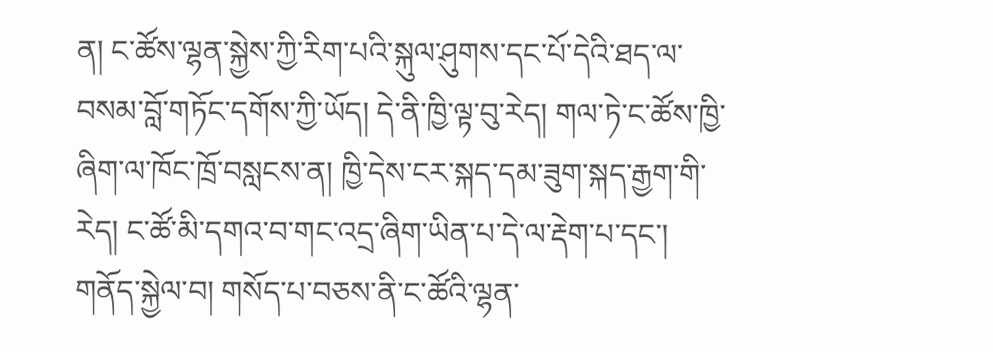ན། ང་ཚོས་ལྷན་སྐྱེས་ཀྱི་རིག་པའི་སྐུལ་ཤུགས་དང་པོ་དེའི་ཐད་ལ་བསམ་བློ་གཏོང་དགོས་ཀྱི་ཡོད། དེ་ནི་ཁྱི་ལྟ་བུ་རེད། གལ་ཏེ་ང་ཚོས་ཁྱི་ཞིག་ལ་ཁོང་ཁྲོ་བསླངས་ན། ཁྱི་དེས་ངར་སྐད་དམ་ཟུག་སྐད་རྒྱག་གི་རེད། ང་ཚོ་མི་དགའ་བ་གང་འདྲ་ཞིག་ཡིན་པ་དེ་ལ་རྡེག་པ་དང་། གནོད་སྐྱེལ་བ། གསོད་པ་བཅས་ནི་ང་ཚོའི་ལྷན་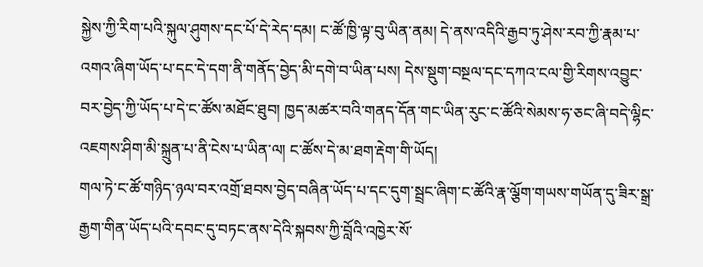སྐྱེས་ཀྱི་རིག་པའི་སྐུལ་ཤུགས་དང་པོ་དེ་རེད་དམ། ང་ཚོ་ཁྱི་ལྟ་བུ་ཡིན་ནམ། དེ་ནས་འདིའི་རྒྱབ་ཏུ་ཤེས་རབ་ཀྱི་རྣམ་པ་འགའ་ཞིག་ཡོད་པ་དང་དེ་དག་ནི་གནོད་བྱེད་མི་དགེ་བ་ཡིན་པས། དེས་སྡུག་བསྔལ་དང་དཀའ་ངལ་གྱི་རིགས་འབྱུང་བར་བྱེད་ཀྱི་ཡོད་པ་དེ་ང་ཚོས་མཐོང་ཐུབ། ཁྱད་མཚར་བའི་གནད་དོན་གང་ཡིན་རུང་ང་ཚོའི་སེམས་ཧ་ཅང་ཞི་བདེ་ལྷིང་འཇགས་ཤིག་མི་སྐྲུན་པ་ནི་ངེས་པ་ཡིན་ལ། ང་ཚོས་དེ་མ་ཐག་རྡེག་གི་ཡོད།
གལ་ཏེ་ང་ཚོ་གཉིད་ཉལ་བར་འགྲོ་ཐབས་བྱེད་བཞིན་ཡོད་པ་དང་དུག་སྦྲང་ཞིག་ང་ཚོའི་རྣ་ལྕོག་གཡས་གཡོན་དུ་ཟིར་སྒྲ་རྒྱག་གིན་ཡོད་པའི་དབང་དུ་བཏང་ནས་དེའི་སྐབས་ཀྱི་བློའི་འཁྱེར་སོ་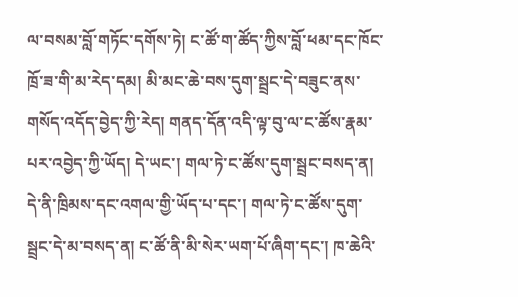ལ་བསམ་བློ་གཏོང་དགོས་ཏེ། ང་ཚོ་ག་ཚོད་ཀྱིས་བློ་ཕམ་དང་ཁོང་ཁྲོ་ཟ་གི་མ་རེད་དམ། མི་མང་ཆེ་བས་དུག་སྦྲང་དེ་བཟུང་ནས་གསོད་འདོད་བྱེད་ཀྱི་རེད། གནད་དོན་འདི་ལྟ་བུ་ལ་ང་ཚོས་རྣམ་པར་འབྱེད་ཀྱི་ཡོད། དེ་ཡང་། གལ་ཏེ་ང་ཚོས་དུག་སྦྲང་བསད་ན། དེ་ནི་ཁྲིམས་དང་འགལ་གྱི་ཡོད་པ་དང་། གལ་ཏེ་ང་ཚོས་དུག་སྦྲང་དེ་མ་བསད་ན། ང་ཚོ་ནི་མི་སེར་ཡག་པོ་ཞིག་དང་། ཁ་ཆེའི་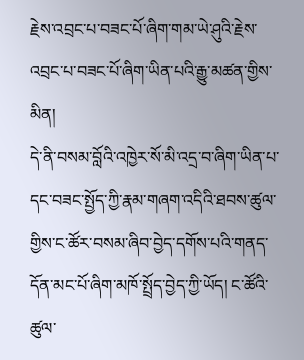རྗེས་འབྲང་པ་བཟང་པོ་ཞིག་གམ་ཡེ་ཤུའི་རྗེས་འབྲང་པ་བཟང་པོ་ཞིག་ཡིན་པའི་རྒྱུ་མཚན་གྱིས་མིན།
དེ་ནི་བསམ་བློའི་འཁྱེར་སོ་མི་འདྲ་བ་ཞིག་ཡིན་པ་དང་བཟང་སྤྱོད་ཀྱི་རྣམ་གཞག་འདིའི་ཐབས་ཚུལ་གྱིས་ང་ཚོར་བསམ་ཞིབ་བྱེད་དགོས་པའི་གནད་དོན་མང་པོ་ཞིག་མཁོ་སྤྲོད་བྱེད་ཀྱི་ཡོད། ང་ཚོའི་ཚུལ་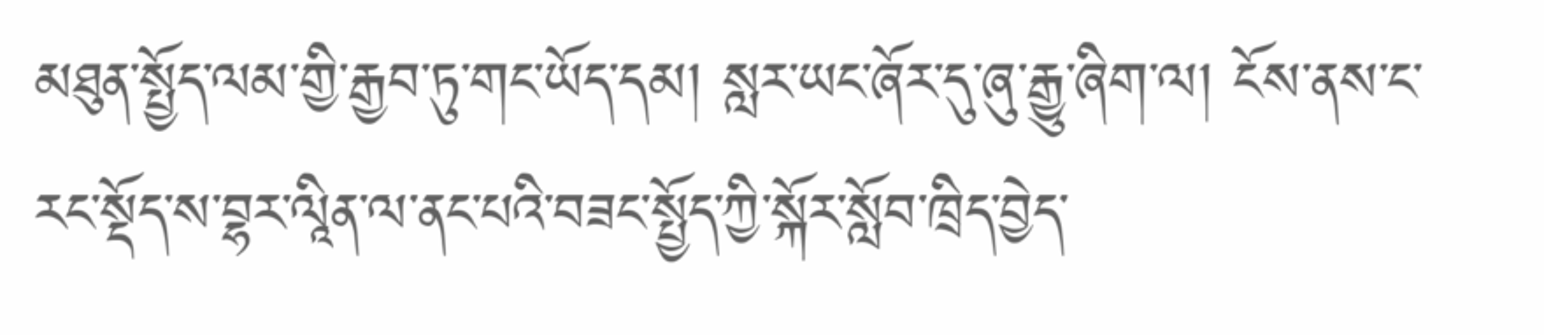མཐུན་སྤྱོད་ལམ་གྱི་རྒྱབ་ཏུ་གང་ཡོད་དམ། སླར་ཡང་ཞོར་དུ་ཞུ་རྒྱུ་ཞིག་ལ། ངོས་ནས་ང་རང་སྡོད་ས་བྷར་ལཱིན་ལ་ནང་པའི་བཟང་སྤྱོད་ཀྱི་སྐོར་སློབ་ཁྲིད་བྱེད་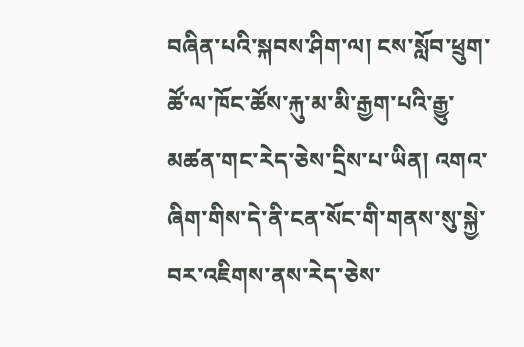བཞིན་པའི་སྐབས་ཤིག་ལ། ངས་སློབ་ཕྲུག་ཚོ་ལ་ཁོང་ཚོས་རྐུ་མ་མི་རྒྱག་པའི་རྒྱུ་མཚན་གང་རེད་ཅེས་དྲིས་པ་ཡིན། འགའ་ཞིག་གིས་དེ་ནི་ངན་སོང་གི་གནས་སུ་སྐྱེ་བར་འཇིགས་ནས་རེད་ཅེས་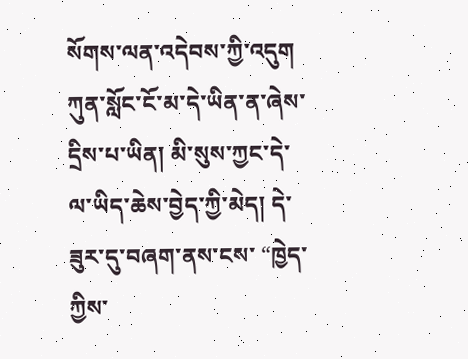སོགས་ལན་འདེབས་ཀྱི་འདུག ཀུན་སློང་ངོ་མ་དེ་ཡིན་ན་ཞེས་དྲིས་པ་ཡིན། མི་སུས་ཀྱང་དེ་ལ་ཡིད་ཆེས་བྱེད་ཀྱི་མེད། དེ་ཟུར་དུ་བཞག་ནས་ངས་ “ཁྱེད་ཀྱིས་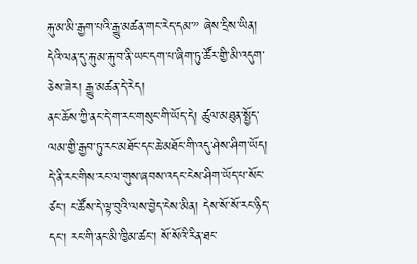རྐུ་མ་མི་རྒྱག་པའི་རྒྱུ་མཚན་གང་རེད་དམ་” ཞེས་དྲིས་ཡིན། དེའི་ལན་དུ་རྐུ་མ་རྐུ་བ་ནི་ཡང་དག་པ་ཞིག་ཏུ་ཚོར་གྱི་མི་འདུག་ཅེས་ཟེར། རྒྱུ་མཚན་དེ་རེད།
ནང་ཆོས་ཀྱི་ནང་དེ་ག་རང་གསུང་གི་ཡོད་དེ། ཚུལ་མཐུན་སྤྱོད་ལམ་གྱི་རྒྱབ་ཏུ་རང་མཐོང་དང་ཆེ་མཐོང་གི་འདུ་ཤེས་ཤིག་ཡོད། དེ་ནི་རང་གིས་རང་ལ་གུས་ཞབས་འདང་ངེས་ཤིག་ཡོད་པ་སོང་ཙང་། ང་ཚོས་དེ་ལྟ་བུའི་ལས་བྱེད་ངེས་མིན། དེས་སོ་སོ་རང་ཉིད་དང་། རང་གི་ནང་མི་ཁྱིམ་ཚང་། སོ་སོའི་རིན་ཐང་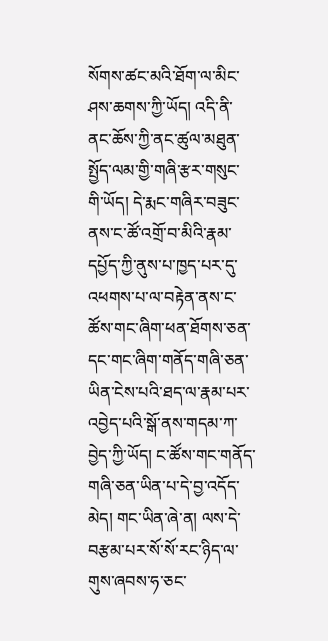སོགས་ཚང་མའི་ཐོག་ལ་མིང་ཤས་ཆགས་ཀྱི་ཡོད། འདི་ནི་ནང་ཆོས་ཀྱི་ནང་ཚུལ་མཐུན་སྤྱོད་ལམ་གྱི་གཞི་རྩར་གསུང་གི་ཡོད། དེ་རྨང་གཞིར་བཟུང་ནས་ང་ཚོ་འགྲོ་བ་མིའི་རྣམ་དཔྱོད་ཀྱི་ནུས་པ་ཁྱད་པར་དུ་འཕགས་པ་ལ་བརྟེན་ནས་ང་ཚོས་གང་ཞིག་ཕན་ཐོགས་ཅན་དང་གང་ཞིག་གནོད་གཞི་ཅན་ཡིན་ངེས་པའི་ཐད་ལ་རྣམ་པར་འབྱེད་པའི་སྒོ་ནས་གདམ་ཀ་བྱེད་ཀྱི་ཡོད། ང་ཚོས་གང་གནོད་གཞི་ཅན་ཡིན་པ་དེ་བྱ་འདོད་མེད། གང་ཡིན་ཞེ་ན། ལས་དེ་བརྩམ་པར་སོ་སོ་རང་ཉིད་ལ་གུས་ཞབས་ཧ་ཅང་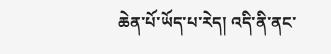ཆེན་པོ་ཡོད་པ་རེད། འདི་ནི་ནང་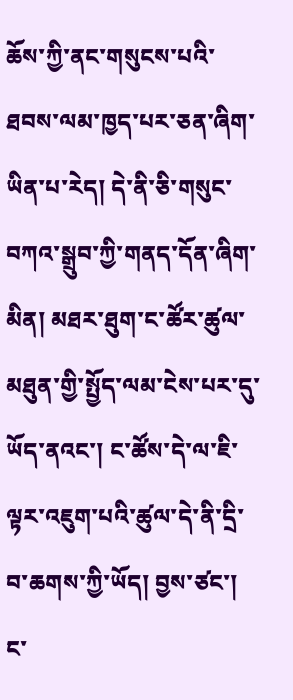ཆོས་ཀྱི་ནང་གསུངས་པའི་ཐབས་ལམ་ཁྱད་པར་ཅན་ཞིག་ཡིན་པ་རེད། དེ་ནི་ཅི་གསུང་བཀའ་སྒྲུབ་ཀྱི་གནད་དོན་ཞིག་མིན། མཐར་ཐུག་ང་ཚོར་ཚུལ་མཐུན་གྱི་སྤྱོད་ལམ་ངེས་པར་དུ་ཡོད་ནའང་། ང་ཚོས་དེ་ལ་ཇི་ལྟར་འཇུག་པའི་ཚུལ་དེ་ནི་དྲི་བ་ཆགས་ཀྱི་ཡོད། བྱས་ཙང་། ང་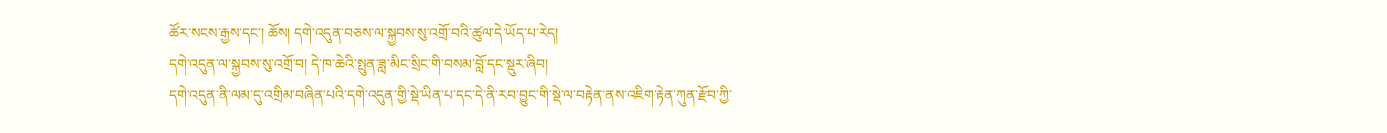ཚོར་སངས་རྒྱས་དང་། ཆོས། དགེ་འདུན་བཅས་ལ་སྐྱབས་སུ་འགྲོ་བའི་ཚུལ་དེ་ཡོད་པ་རེད།
དགེ་འདུན་ལ་སྐྱབས་སུ་འགྲོ་བ། དེ་ཁ་ཆེའི་སྤུན་ཟླ་མིང་སྲིང་གི་བསམ་བློ་དང་སྡུར་ཞིབ།
དགེ་འདུན་ནི་ལམ་དུ་འགྲིམ་བཞིན་པའི་དགེ་འདུན་གྱི་སྡེ་ཡིན་པ་དང་དེ་ནི་རབ་བྱུང་གི་སྡེ་ལ་བརྟེན་ནས་འཇིག་རྟེན་ཀུན་རྫོབ་ཀྱི་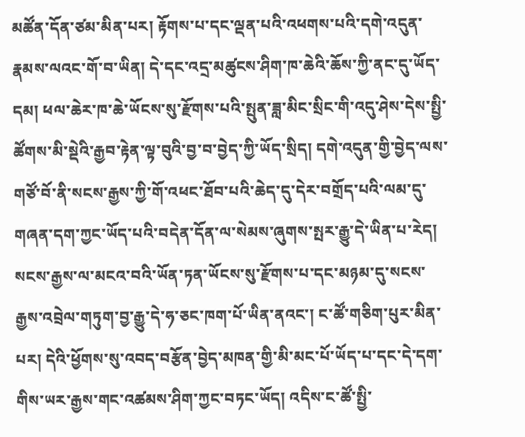མཚོན་དོན་ཙམ་མིན་པར། རྟོགས་པ་དང་ལྡན་པའི་འཕགས་པའི་དགེ་འདུན་རྣམས་ལའང་གོ་བ་ཡིན། དེ་དང་འདྲ་མཚུངས་ཤིག་ཁ་ཆེའི་ཆོས་ཀྱི་ནང་དུ་ཡོད་དམ། ཕལ་ཆེར་ཁ་ཆེ་ཡོངས་སུ་རྫོགས་པའི་སྤུན་ཟླ་མིང་སྲིང་གི་འདུ་ཤེས་དེས་སྤྱི་ཚོགས་མི་སྡེའི་རྒྱབ་རྟེན་ལྟ་བུའི་བྱ་བ་བྱེད་ཀྱི་ཡོད་སྲིད། དགེ་འདུན་གྱི་བྱེད་ལས་གཙོ་བོ་ནི་སངས་རྒྱས་ཀྱི་གོ་འཕང་ཐོབ་པའི་ཆེད་དུ་དེར་བགྲོད་པའི་ལམ་དུ་གཞན་དག་ཀྱང་ཡོད་པའི་བདེན་དོན་ལ་སེམས་ཞུགས་སྤར་རྒྱུ་དེ་ཡིན་པ་རེད། སངས་རྒྱས་ལ་མངའ་བའི་ཡོན་ཏན་ཡོངས་སུ་རྫོགས་པ་དང་མཉམ་དུ་སངས་རྒྱས་འབྲེལ་གཏུག་བྱ་རྒྱུ་དེ་ཧ་ཅང་ཁག་པོ་ཡིན་ནའང་། ང་ཚོ་གཅིག་པུར་མིན་པར། དེའི་ཕྱོགས་སུ་འབད་བརྩོན་བྱེད་མཁན་གྱི་མི་མང་པོ་ཡོད་པ་དང་དེ་དག་གིས་ཡར་རྒྱས་གང་འཚམས་ཤིག་ཀྱང་བཏང་ཡོད། འདིས་ང་ཚོ་སྤྱི་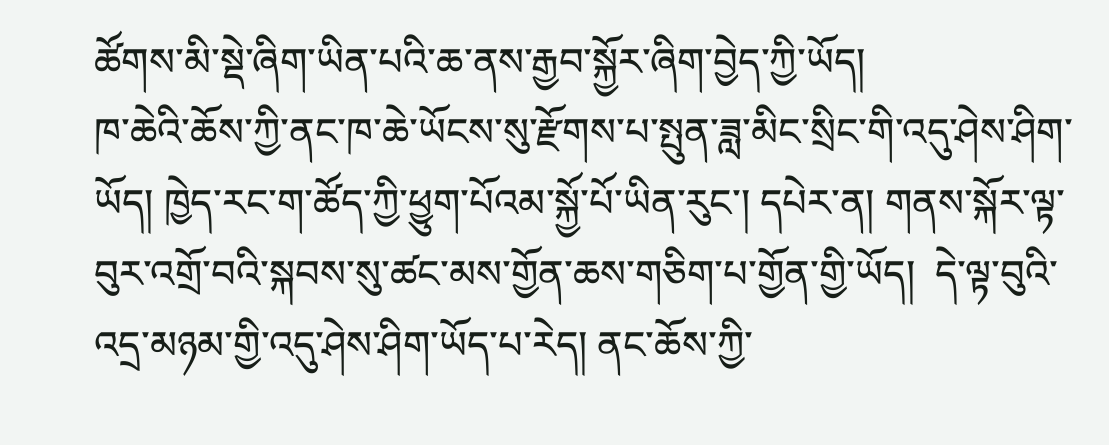ཚོགས་མི་སྡེ་ཞིག་ཡིན་པའི་ཆ་ནས་རྒྱབ་སྐྱོར་ཞིག་བྱེད་ཀྱི་ཡོད།
ཁ་ཆེའི་ཆོས་ཀྱི་ནང་ཁ་ཆེ་ཡོངས་སུ་རྫོགས་པ་སྤུན་ཟླ་མིང་སྲིང་གི་འདུ་ཤེས་ཤིག་ཡོད། ཁྱེད་རང་ག་ཚོད་ཀྱི་ཕྱུག་པོའམ་སྐྱོ་པོ་ཡིན་རུང་། དཔེར་ན། གནས་སྐོར་ལྟ་བུར་འགྲོ་བའི་སྐབས་སུ་ཚང་མས་གྱོན་ཆས་གཅིག་པ་གྱོན་གྱི་ཡོད།  དེ་ལྟ་བུའི་འདྲ་མཉམ་གྱི་འདུ་ཤེས་ཤིག་ཡོད་པ་རེད། ནང་ཆོས་ཀྱི་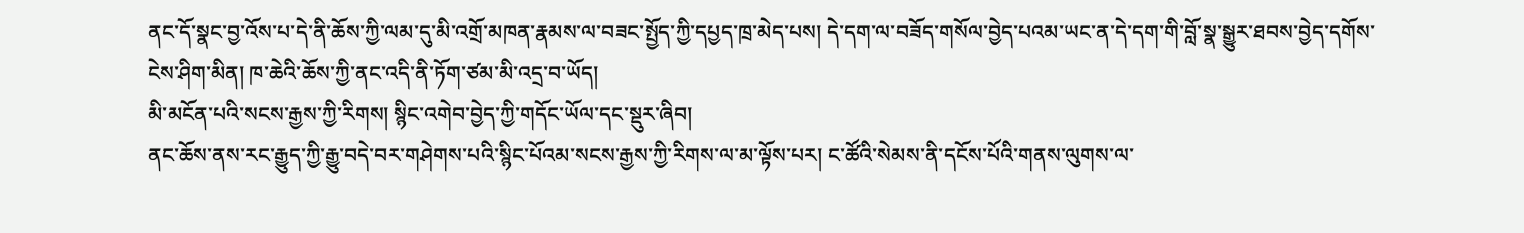ནང་དོ་སྣང་བྱ་འོས་པ་དེ་ནི་ཆོས་ཀྱི་ལམ་དུ་མི་འགྲོ་མཁན་རྣམས་ལ་བཟང་སྤྱོད་ཀྱི་དཔྱད་ཁྲ་མེད་པས། དེ་དག་ལ་བཟོད་གསོལ་བྱེད་པའམ་ཡང་ན་དེ་དག་གི་བློ་སྣ་སྒྱུར་ཐབས་བྱེད་དགོས་ངེས་ཤིག་མིན། ཁ་ཆེའི་ཆོས་ཀྱི་ནང་འདི་ནི་ཏོག་ཙམ་མི་འདྲ་བ་ཡོད།
མི་མངོན་པའི་སངས་རྒྱས་ཀྱི་རིགས། སྙིང་འགེབ་བྱེད་ཀྱི་གདོང་ཡོལ་དང་སྡུར་ཞིབ།
ནང་ཆོས་ནས་རང་རྒྱུད་ཀྱི་རྒྱུ་བདེ་བར་གཤེགས་པའི་སྙིང་པོའམ་སངས་རྒྱས་ཀྱི་རིགས་ལ་མ་ལྟོས་པར། ང་ཚོའི་སེམས་ནི་དངོས་པོའི་གནས་ལུགས་ལ་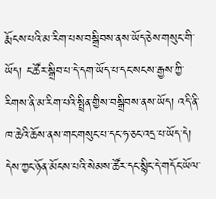རྨོངས་པའི་མ་རིག་པས་བསྒྲིབས་ནས་ཡོད་ཅེས་གསུང་གི་ཡོད། ང་ཚོར་སྒྲིབ་པ་དེ་དག་ཡོད་པ་དང་སངས་རྒྱས་ཀྱི་རིགས་ནི་མ་རིག་པའི་སྤྲིན་གྱིས་བསྒྲིབས་ནས་ཡོད། འདི་ནི་ཁ་ཆེའི་ཆོས་ནས་གང་གསུང་པ་དང་ཧ་ཅང་འདྲ་པ་ཡོད་དེ། དེས་ཀྱང་ཉོན་མོངས་པའི་སེམས་ཚོར་དང་སྙིང་དེ་གདོང་ཡོལ་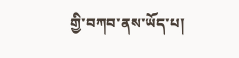གྱི་བཀབ་ནས་ཡོད་པ།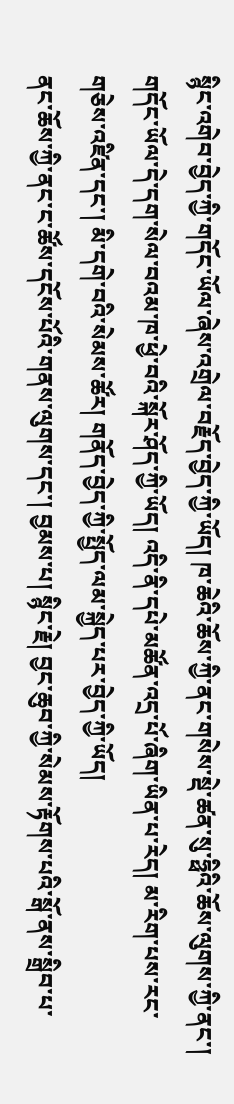སྙིང་འགེབ་བྱེད་ཀྱི་གདོང་ཡོལ་ཞེས་འགྲེལ་བརྗོད་བྱེད་ཀྱི་ཡོད། ཁ་ཆེའི་ཆོས་ཀྱི་ནང་གསེས་སྡེ་ཚན་སུ་ཧྥིའི་ཆོས་ལུགས་ཀྱི་ནང་། གདོང་ཡོལ་དེ་དག་སེལ་བའམ་ཁ་ཕྱེ་བའི་སྐོར་ཤོད་ཀྱི་ཡོད། འདི་ནི་དཔེ་མཚོན་འདྲ་པོ་ཞིག་ཡིན་པ་རེད། མ་རིག་པས་རང་གཅེས་འཛིན་དང་། མི་དགེ་བའི་སེམས་ཚོར། གནོད་བྱེད་ཀྱི་སྤྱོད་ལམ་སྐྱེད་པར་བྱེད་ཀྱི་ཡོད།
ནང་ཆོས་ཀྱི་ནང་ང་ཚོས་དངོས་པོའི་གནས་ལུགས་དང་། བྱམས་པ། སྙིང་རྗེ། བྱང་ཆུབ་ཀྱི་སེམས་རྟོགས་པའི་སྒོ་ནས་སྒྲིབ་པ་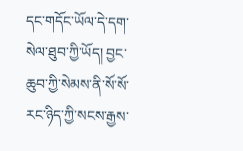དང་གདོང་ཡོལ་དེ་དག་སེལ་ཐུབ་ཀྱི་ཡོད། བྱང་ཆུབ་ཀྱི་སེམས་ནི་སོ་སོ་རང་ཉིད་ཀྱི་སངས་རྒྱས་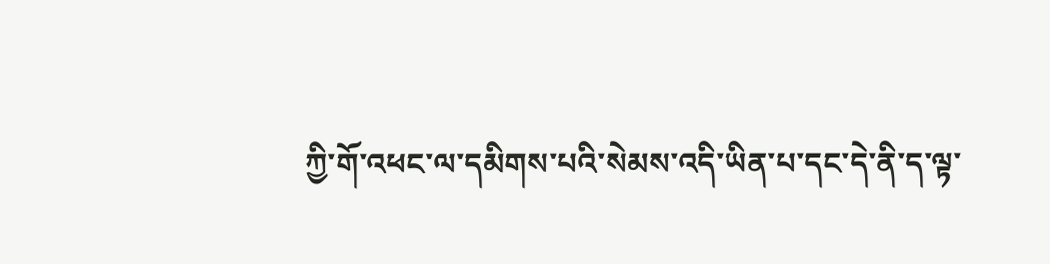ཀྱི་གོ་འཕང་ལ་དམིགས་པའི་སེམས་འདི་ཡིན་པ་དང་དེ་ནི་ད་ལྟ་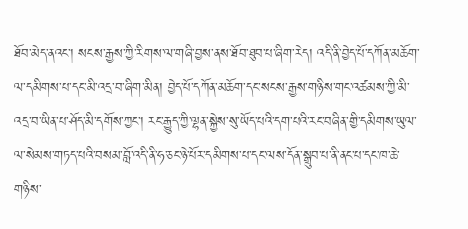ཐོབ་མེད་ནའང་། སངས་རྒྱས་ཀྱི་རིགས་ལ་གཞི་བྱས་ནས་ཐོབ་ཐུབ་པ་ཞིག་རེད། འདི་ནི་བྱེད་པོ་དཀོན་མཆོག་ལ་དམིགས་པ་དང་མི་འདྲ་བ་ཞིག་མིན། བྱེད་པོ་དཀོན་མཆོག་དང་སངས་རྒྱས་གཉིས་གང་འཚམས་ཀྱི་མི་འདྲ་བ་ཡིན་པ་ཤོད་མི་དགོས་ཀྱང་། རང་རྒྱུད་ཀྱི་ལྷན་སྐྱེས་སུ་ཡོད་པའི་དག་པའི་རང་བཞིན་གྱི་དམིགས་ཡུལ་ལ་སེམས་གཏད་པའི་བསམ་བློ་འདི་ནི་ཧ་ཅང་ཉེ་པོར་དམིགས་པ་དང་ལས་དོན་སྒྲུབ་པ་ནི་ནང་པ་དང་ཁ་ཆེ་གཉིས་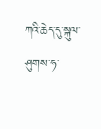ཀའི་ཆེད་དུ་སྐུལ་ཤུགས་ཧ་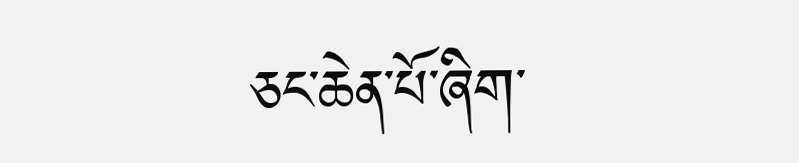ཅང་ཆེན་པོ་ཞིག་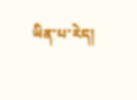ཡིན་པ་རེད།